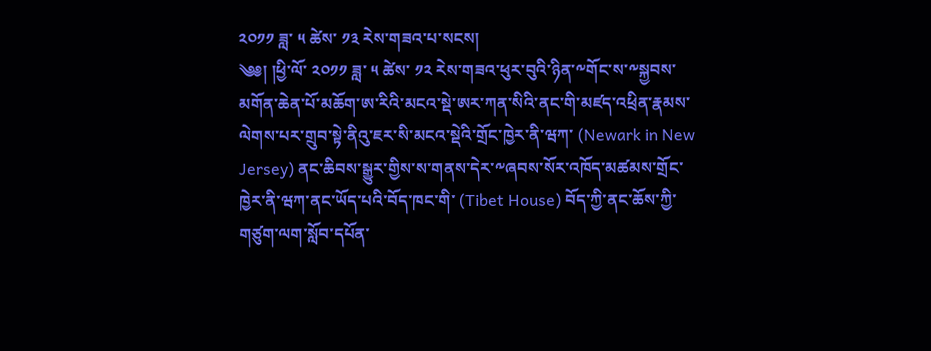༢༠༡༡ ཟླ་ ༥ ཚེས་ ༡༣ རེས་གཟའ་པ་སངས།
༄༅། །ཕྱི་ལོ་ ༢༠༡༡ ཟླ་ ༥ ཚེས་ ༡༢ རེས་གཟའ་ཕུར་བུའི་ཉིན་༸གོང་ས་༸སྐྱབས་མགོན་ཆེན་པོ་མཆོག་ཨ་རིའི་མངའ་སྡེ་ཨར་ཀན་སིའི་ནང་གི་མཛད་འཕྲིན་རྣམས་ལེགས་པར་གྲུབ་སྟེ་ནིའུ་ཇར་སི་མངའ་སྡེའི་གྲོང་ཁྱེར་ནི་ཝཀ་ (Newark in New Jersey) ནང་ཆིབས་སྒྱུར་གྱིས་ས་གནས་དེར་༸ཞབས་སོར་འཁོད་མཚམས་གྲོང་ཁྱེར་ནི་ཝཀ་ནང་ཡོད་པའི་བོད་ཁང་གི་ (Tibet House) བོད་ཀྱི་ནང་ཆོས་ཀྱི་གཙུག་ལག་སློབ་དཔོན་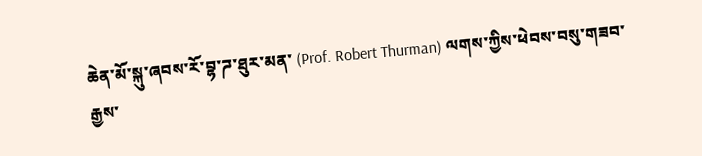ཆེན་མོ་སྐུ་ཞབས་རོ་བྷ་ཌ་ཐུར་མན་ (Prof. Robert Thurman) ལགས་ཀྱིས་ཕེབས་བསུ་གཟབ་རྒྱས་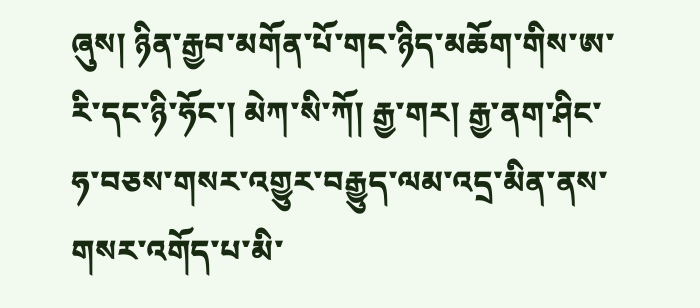ཞུས། ཉིན་རྒྱབ་མགོན་པོ་གང་ཉིད་མཆོག་གིས་ཨ་རི་དང་ཉི་ཧོང་། མེཀ་སི་ཀོ། རྒྱ་གར། རྒྱ་ནག་ཤིང་ཧ་བཅས་གསར་འགྱུར་བརྒྱུད་ལམ་འདྲ་མིན་ནས་གསར་འགོད་པ་མི་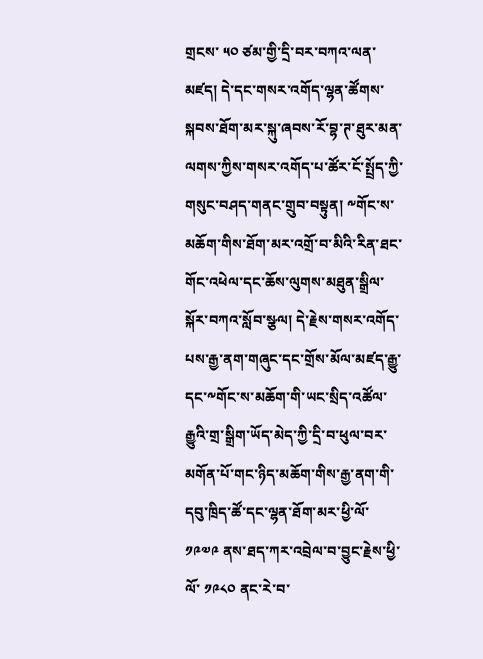གྲངས་ ༥༠ ཙམ་གྱི་དྲི་བར་བཀའ་ལན་མཛད། དེ་དང་གསར་འགོད་ལྷན་ཚོགས་སྐབས་ཐོག་མར་སྐུ་ཞབས་རོ་བྷ་ཊ་ཐུར་མན་ལགས་ཀྱིས་གསར་འགོད་པ་ཚོར་ངོ་སྤྲོད་ཀྱི་གསུང་བཤད་གནང་གྲུབ་བསྟུན། ༸གོང་ས་མཆོག་གིས་ཐོག་མར་འགྲོ་བ་མིའི་རིན་ཐང་གོང་འཕེལ་དང་ཆོས་ལུགས་མཐུན་སྒྲིལ་སྐོར་བཀའ་སློབ་སྩལ། དེ་རྗེས་གསར་འགོད་པས་རྒྱ་ནག་གཞུང་དང་གྲོས་མོལ་མཛད་རྒྱུ་དང་༸གོང་ས་མཆོག་གི་ཡང་སྲིད་འཚོལ་རྒྱུའི་གྲ་སྒྲིག་ཡོད་མེད་ཀྱི་དྲི་བ་ཕུལ་བར་མགོན་པོ་གང་ཉིད་མཆོག་གིས་རྒྱ་ནག་གི་དབུ་ཁྲིད་ཚོ་དང་ལྷན་ཐོག་མར་ཕྱི་ལོ་ ༡༩༧༩ ནས་ཐད་ཀར་འབྲེལ་བ་བྱུང་རྗེས་ཕྱི་ལོ་ ༡༩༨༠ ནང་རེ་བ་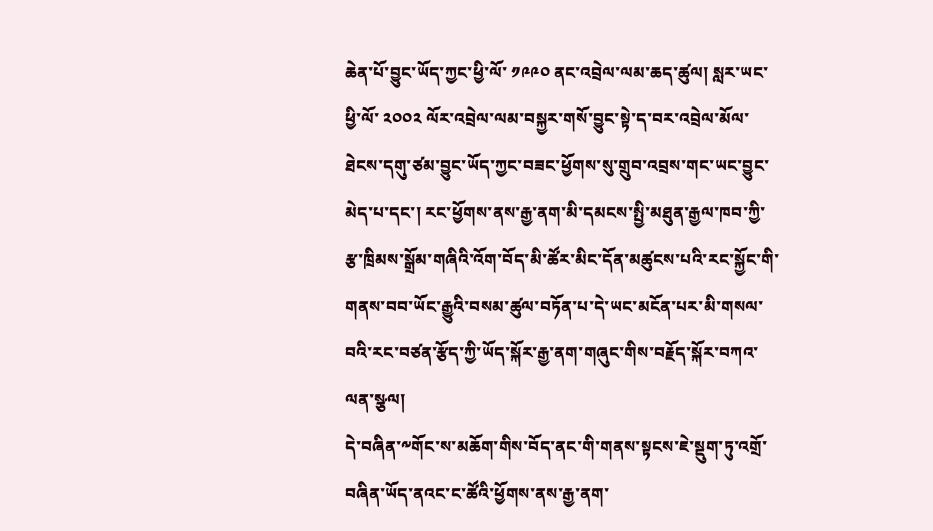ཆེན་པོ་བྱུང་ཡོད་ཀྱང་ཕྱི་ལོ་ ༡༩༩༠ ནང་འབྲེལ་ལམ་ཆད་ཚུལ། སླར་ཡང་ཕྱི་ལོ་ ༢༠༠༢ ལོར་འབྲེལ་ལམ་བསྐྱར་གསོ་བྱུང་སྟེ་ད་བར་འབྲེལ་མོལ་ཐེངས་དགུ་ཙམ་བྱུང་ཡོད་ཀྱང་བཟང་ཕྱོགས་སུ་གྲུབ་འབྲས་གང་ཡང་བྱུང་མེད་པ་དང་། རང་ཕྱོགས་ནས་རྒྱ་ནག་མི་དམངས་སྤྱི་མཐུན་རྒྱལ་ཁབ་ཀྱི་རྩ་ཁྲིམས་སྒྲོམ་གཞིའི་འོག་བོད་མི་ཚོར་མིང་དོན་མཚུངས་པའི་རང་སྐྱོང་གི་གནས་བབ་ཡོང་རྒྱུའི་བསམ་ཚུལ་བཏོན་པ་དེ་ཡང་མངོན་པར་མི་གསལ་བའི་རང་བཙན་རྩོད་ཀྱི་ཡོད་སྐོར་རྒྱ་ནག་གཞུང་གིས་བརྗོད་སྐོར་བཀའ་ལན་སྩལ།
དེ་བཞིན་༸གོང་ས་མཆོག་གིས་བོད་ནང་གི་གནས་སྟངས་ཇེ་སྡུག་ཏུ་འགྲོ་བཞིན་ཡོད་ནའང་ང་ཚོའི་ཕྱོགས་ནས་རྒྱ་ནག་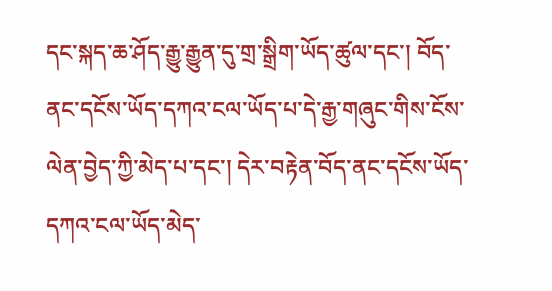དང་སྐད་ཆ་ཤོད་རྒྱུ་རྒྱུན་དུ་གྲ་སྒྲིག་ཡོད་ཚུལ་དང་། བོད་ནང་དངོས་ཡོད་དཀའ་ངལ་ཡོད་པ་དེ་རྒྱ་གཞུང་གིས་ངོས་ལེན་བྱེད་ཀྱི་མེད་པ་དང་། དེར་བརྟེན་བོད་ནང་དངོས་ཡོད་དཀའ་ངལ་ཡོད་མེད་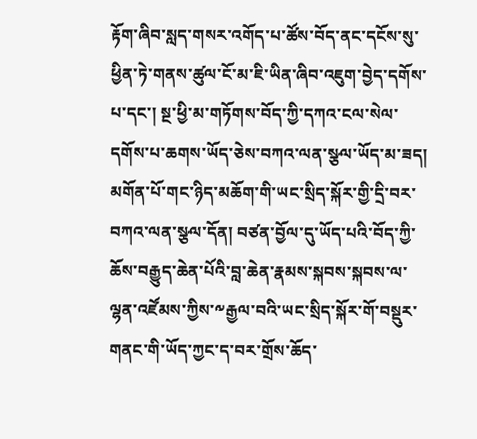རྟོག་ཞིབ་སླད་གསར་འགོད་པ་ཚོས་བོད་ནང་དངོས་སུ་ཕྱིན་ཏེ་གནས་ཚུལ་ངོ་མ་ཇི་ཡིན་ཞིབ་འཇུག་བྱེད་དགོས་པ་དང་། སྔ་ཕྱི་མ་གཏོགས་བོད་ཀྱི་དཀའ་ངལ་སེལ་དགོས་པ་ཆགས་ཡོད་ཅེས་བཀའ་ལན་སྩལ་ཡོད་མ་ཟད། མགོན་པོ་གང་ཉིད་མཆོག་གི་ཡང་སྲིད་སྐོར་གྱི་དྲི་བར་བཀའ་ལན་སྩལ་དོན། བཙན་བྱོལ་དུ་ཡོད་པའི་བོད་ཀྱི་ཆོས་བརྒྱུད་ཆེན་པོའི་བླ་ཆེན་རྣམས་སྐབས་སྐབས་ལ་ལྷན་འཛོམས་ཀྱིས་༸རྒྱལ་བའི་ཡང་སྲིད་སྐོར་གོ་བསྡུར་གནང་གི་ཡོད་ཀྱང་ད་བར་གྲོས་ཆོད་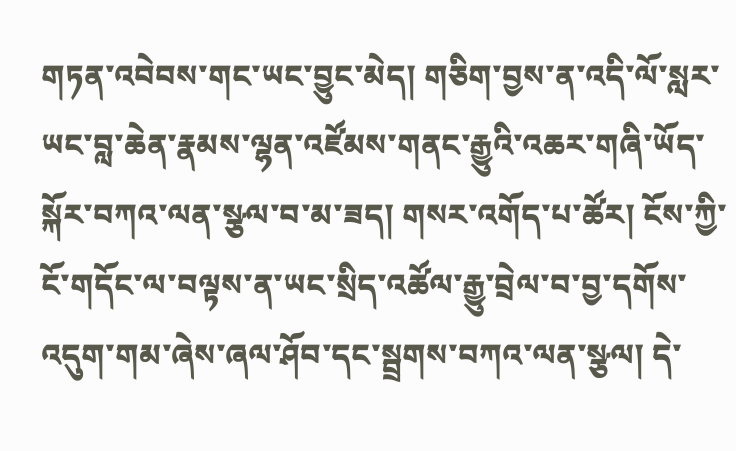གཏན་འབེབས་གང་ཡང་བྱུང་མེད། གཅིག་བྱས་ན་འདི་ལོ་སླར་ཡང་བླ་ཆེན་རྣམས་ལྷན་འཛོམས་གནང་རྒྱུའི་འཆར་གཞི་ཡོད་སྐོར་བཀའ་ལན་སྩལ་བ་མ་ཟད། གསར་འགོད་པ་ཚོར། ངོས་ཀྱི་ངོ་གདོང་ལ་བལྟས་ན་ཡང་སྲིད་འཚོལ་རྒྱུ་བྲེལ་བ་བྱ་དགོས་འདུག་གམ་ཞེས་ཞལ་ཤོབ་དང་སྦྲགས་བཀའ་ལན་སྩལ། དེ་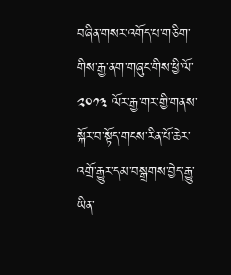བཞིན་གསར་འགོད་པ་གཅིག་གིས་རྒྱ་ནག་གཞུང་གིས་ཕྱི་ལོ་ ༢༠༡༣ ལོར་རྒྱ་གར་གྱི་གནས་སྐོར་བ་སྟོད་གངས་རིན་པོ་ཆེར་འགྲོ་རྒྱུར་དམ་བསྒྲགས་བྱེད་རྒྱུ་ཡིན་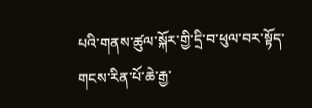པའི་གནས་ཚུལ་སྐོར་གྱི་དྲི་བ་ཕུལ་བར་སྟོད་གངས་རིན་པོ་ཆེ་རྒྱ་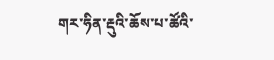གར་ཧིན་རྡུའི་ཆོས་པ་ཚོའི་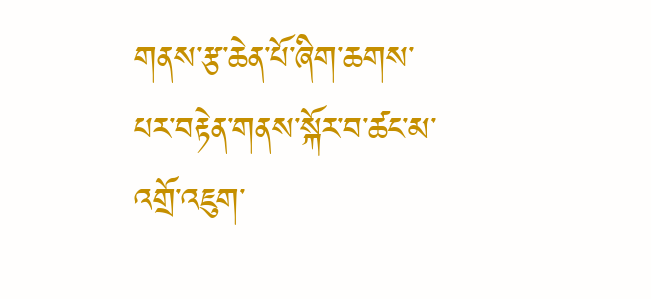གནས་རྩ་ཆེན་པོ་ཞིག་ཆགས་པར་བརྟེན་གནས་སྐོར་བ་ཚང་མ་འགྲོ་འཇུག་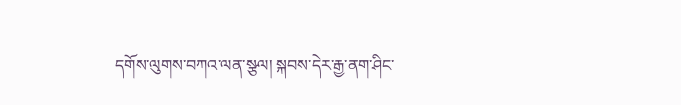དགོས་ལུགས་བཀའ་ལན་སྩལ། སྐབས་དེར་རྒྱ་ནག་ཤིང་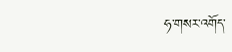ཧ་གསར་འགོད་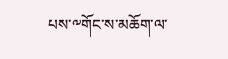པས་༸གོང་ས་མཆོག་ལ་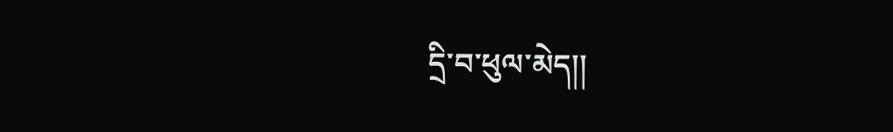དྲི་བ་ཕུལ་མེད།།